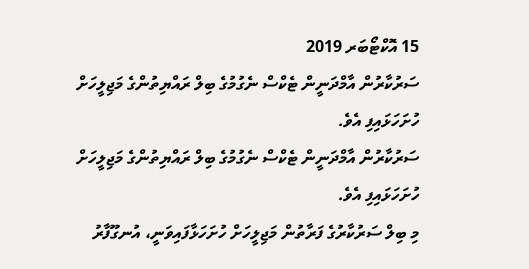15 އޮކްޓޯބަރ 2019
ސަރުކާރުން އާމްދަނީން ޓެކްސް ނެގުމުގެ ބިލް ރައްޔިތުންގެ މަޖިލީހަށް ހުށަހަޅައިފި އެވެ.
ސަރުކާރުން އާމްދަނީން ޓެކްސް ނެގުމުގެ ބިލް ރައްޔިތުންގެ މަޖިލީހަށް ހުށަހަޅައިފި އެވެ.
މި ބިލް ސަރުކާރުގެ ފަރާތުން މަޖިލީހަށް ހުށަހަޅާފައިވަނީ، އުނގޫފާރު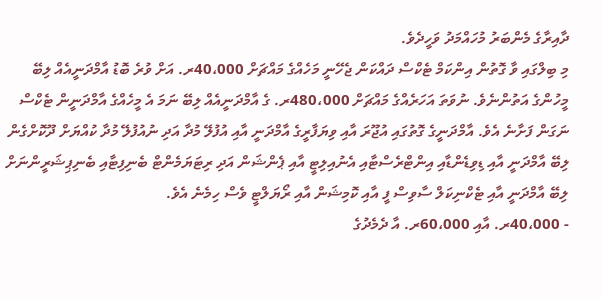ދާއިރާގެ މެންބަރު މުހައްމަދު ވަހީދެވެ.
މި ބިލްގައި ވާ ގޮތުން އިންކަމް ޓެކްސް ދައްކަން ޖެހޭނީ މަހެއްގެ މައްޗަށް 40،000ރ. އަށް ވުރެ ބޮޑު އާމްދަނީއެއް ލިބޭ މީހުންގެ އަތުންނެވެ. ނުވަތަ އަހަރެއްގެ މައްޗަށް 480،000ރ. ގެ އާމްދަނީއެއް ލިބޭ ނަމަ އެ މީހެއްގެ އާމްދަނީން ޓެކްސް ނަގަން ފަށާނެ އެވެ. އާމްދަނީގެ ގޮތުގައި އުޖޫރަ އާއި ވިޔަފާރީގެ އާމްދަނީ އާއި އުފުލޭ މުދާ އަދި ނުއުފުލޭ މުދާ ކުއްޔަށް ދޫކޮށްގެން ލިބޭ އާމްދަނީ އާއި ޑިވިޑެންޑާއި އިންޓްރެސްޓާއި އެނުއިލިޓީ އާއި ޕެންޝަން އަދި ރިޓަޔަމެންޓް ބެނިފިޓާއި ބެނިޕިޝަރީންނަށް ލިބޭ އާމްދަނީ އާއި ޓެކްނިކަލް ސާވިސް ފީ އާއި ކޮމިޝަން އާއި ރޯޔަލްޓީ ވެސް ހިމެނެ އެވެ.
- 40،000ރ. އާއި 60،000ރ. އާ ދެމެދުގެ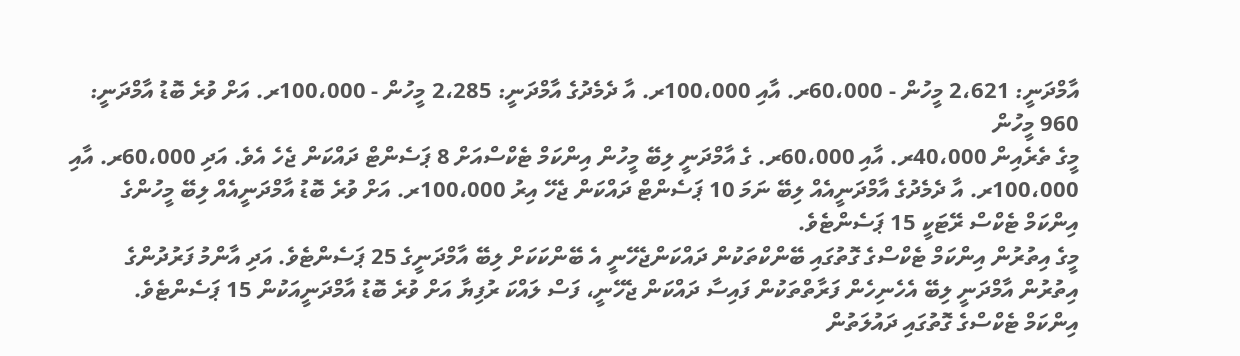އާމްދަނީ: 2،621 މީހުން - 60،000ރ. އާއި 100،000ރ. އާ ދެމެދުގެ އާމްދަނީ: 2،285 މީހުން - 100،000ރ. އަށް ވުރެ ބޮޑު އާމްދަނީ: 960 މީހުން
މީގެ ތެރެއިން 40،000ރ. އާއި 60،000ރ. ގެ އާމްދަނީ ލިބޭ މީހުން އިންކަމް ޓެކްސްއަށް 8 ޕަސެންޓް ދައްކަން ޖެހެ އެވެ. އަދި 60،000ރ. އާއި 100،000ރ. އާ ދެމެދުގެ އާމްދަނީއެއް ލިބޭ ނަމަ 10 ޕަސެންޓް ދައްކަން ޖެހޭ އިރު 100،000ރ. އަށް ވުރެ ބޮޑު އާމްދަނީއެއް ލިބޭ މީހުންގެ އިންކަމް ޓެކްސް ރޭޓަކީ 15 ޕަސެންޓެވެ.
މީގެ އިތުރުން އިންކަމް ޓެކްސްގެ ގޮތުގައި ބޭންކްތަކުން ދައްކަންޖެހޭނީ އެ ބޭންކަކަށް ލިބޭ އާމްދަނީގެ 25 ޕަސެންޓެވެ. އަދި އާންމު ފަރުދުންގެ އިތުރުން އާމްދަނީ ލިބޭ އެހެނިހެން ފަރާތްތަކުން ފައިސާ ދައްކަން ޖެހޭނީ، ފަސް ލައްކަ ރުފިޔާ އަށް ވުރެ ބޮޑު އާމްދަނީއަކުން 15 ޕަސެންޓެވެ.
އިންކަމް ޓެކްސްގެ ގޮތުގައި ދައުލަތުން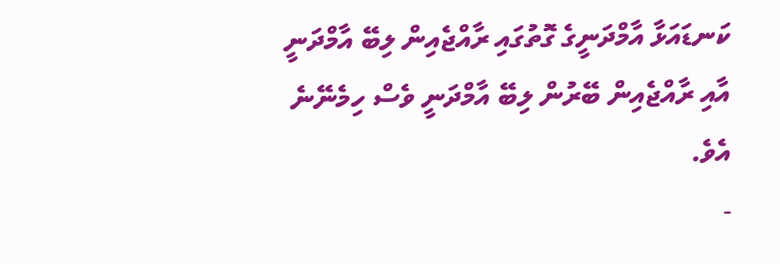ކަނޑައަޅާ އާމްދަނީގެ ގޮތުގައި ރާއްޖެއިން ލިބޭ އާމްދަނީ އާއި ރާއްޖެއިން ބޭރުން ލިބޭ އާމްދަނީ ވެސް ހިމެނޭނެ އެވެ.
-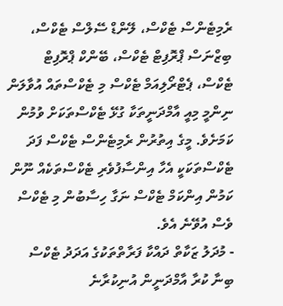ރެމިޓެންސް ޓެކްސް، ލޭންޑް ސޭލްސް ޓެކްސް، ބިޒްނަސް ޕްރޮފިޓް ޓެކްސް، ބޭންކް ޕްރޮފިޓް ޓެކްސް، ޕެޓްރޯލިއަމް ޓެކްސް މި ޓެކްސްތައް އުވާލަން ނިންމީ މިއީ އާމްދަނީތަކާ ގުޅޭ ޓެކްސްތަކަށް ވުމުން ކަމަށެވެ. މީގެ އިތުރުން ރެމިޓެންސް ޓެކްސް ފަދަ ޓެކްސްތަކަކީ އެހާ އިންސާފުވެރި ޓެކްސްތަކެއް ނޫން ކަމުން އިންކަމް ޓެކްސް ނަގާ ހިސާބުން މި ޓެކްސް ވެސް އުވޭނެ އެވެ.
- މުދަލު ޒަކާތް ދައްކާ ފަރާތްތަކުގެ އަދަދު ޓެކްސް ބިނާ ކުރާ އާމްދަނީން އުނިކުރާނެ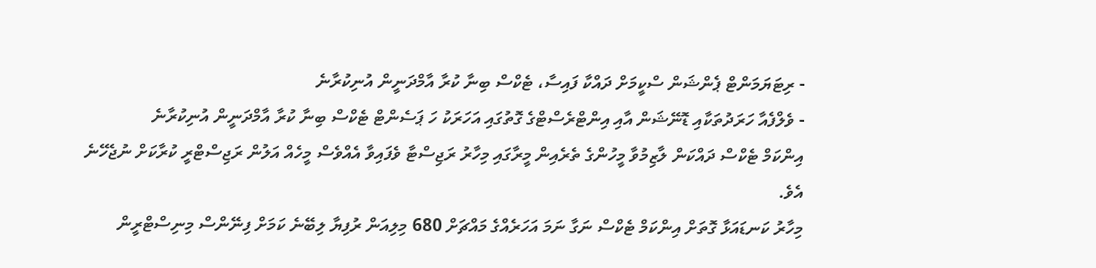- ރިޓަޔަމަންޓް ޕެންޝަން ސްކީމަށް ދައްކާ ފައިސާ، ޓެކްސް ބިނާ ކުރާ އާމްދަނީން އުނިކުރާނެ
- ވެލްފެއާ ހަރަދުތަކާއި ޑޮނޭޝަން އާއި އިންޓްރެސްޓްގެ ގޮތުގައި އަހަރަކު ހަ ޕަސެންޓް ޓެކްސް ބިނާ ކުރާ އާމްދަނީން އުނިކުރާނެ
އިންކަމް ޓެކްސް ދައްކަން ލާޒިމުވާ މީހުންގެ ތެރެއިން މީރާގައި މިހާރު ރަޖިސްޓާ ވެފައިވާ އެއްވެސް މީހެއް އަލުން ރަޖިސްޓްރީ ކުރާކަށް ނުޖެހޭނެ އެވެ.
މިހާރު ކަނޑައަޅާ ގޮތަށް އިންކަމް ޓެކްސް ނަގާ ނަމަ އަހަރެއްގެ މައްޗަށް 680 މިލިއަން ރުފިޔާ ލިބޭނެ ކަމަށް ފިނޭންސް މިނިސްޓްރީން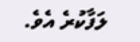ލަފާކުރެ އެވެ.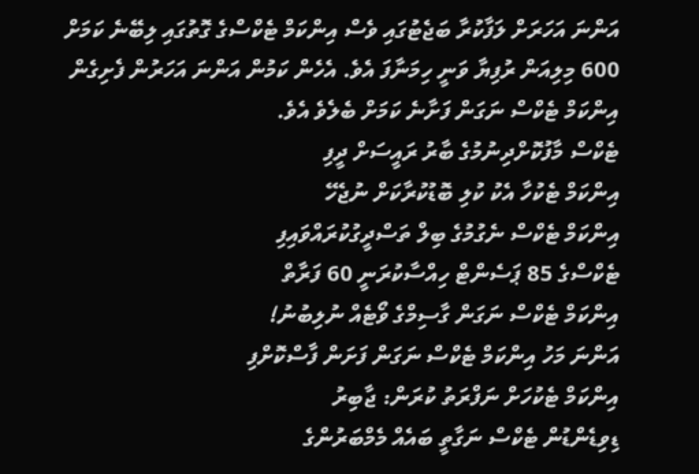އަންނަ އަހަރަށް ލަފާކުރާ ބަޖެޓުގައި ވެސް އިންކަމް ޓެކްސްގެ ގޮތުގައި ލިބޭނެ ކަމަށް 600 މިލިއަން ރުފިޔާ ވަނީ ހިމަނާފަ އެވެ. އެހެން ކަމުން އަންނަ އަހަރުން ފެށިގެން އިންކަމް ޓެކްސް ނަގަން ފަށާނެ ކަމަށް ބެލެވެ އެވެ.
ޓެކްސް މާފުކޮށްދިނުމުގެ ބާރު ރައީސަށް ދީފި
އިންކަމް ޓެކުހާ އެކު ކުލި ބޮޑުކުރާކަށް ނުޖެހޭ
އިންކަމް ޓެކްސް ނެގުމުގެ ބިލް ތަސްދީގުކުރައްވައިފި
ޓެކްސްގެ 85 ޕަސެންޓް ހިއްސާކުރަނީ 60 ފަރާތް
އިންކަމް ޓެކްސް ނަގަން ގާސިމްގެ ވޯޓެއް ނުލިބުނު!
އަންނަ މަހު އިންކަމް ޓެކްސް ނަގަން ފަށަން ފާސްކޮށްފި
އިންކަމް ޓެކުހަށް ނަފްރަތު ކުރަން: ޖާބިރު
ޑިވިޑެންޑުން ޓެކްސް ނަގާތީ ބައެއް މެމްބަރުންގެ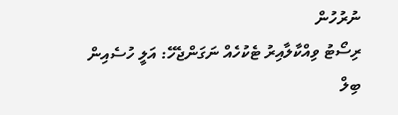ނުރުހުން
ރިސޯޓު ވިއްކާލާއިރު ޓެކުހެއް ނަގަންޖެހޭ: އަލީ ހުސެއިން
ބިލް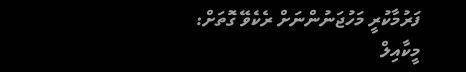ފަރުމާކުރީ މަހުޖަނުންނަށް ރެކެވޭ ގޮތަށް: މީކާއިލް